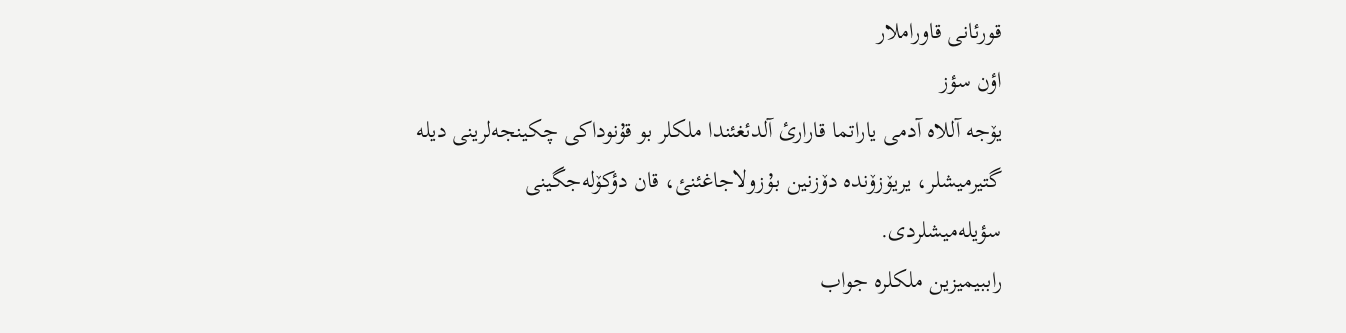قورئانی قاوراملار
اؤن سؤز
يۆجە آللاە آدمی یاراتما قارارئ آلدئغئندا ملکلر بو قۇنوداکی چکینجەلرینی دیلە گتیرمیشلر، یریۆزۆندە دۆزنین بـۇزولاجاغئنئ، قان دؤکۆلەجگینی سؤیلەمیشلردی.
راببیمیزین ملکلرە جواب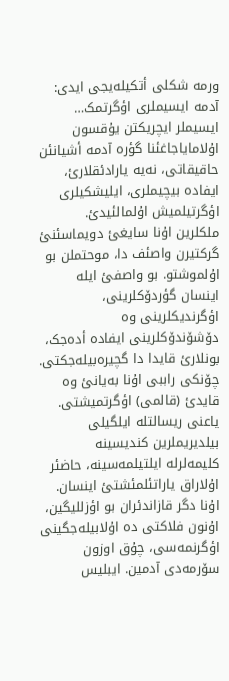ورمە شکلی أتکیلەیجی ایدی:
آدمە ایسیملری اؤگرتمک…
ایسیملر ایچریکتن یۇقسون اۇلامایاجاغئنا گؤرە آدمە أشیانئن حاقیقاتی، نەیە یارادئقلارئ، ایفاده بیچیملری، ایلیشکیلری اؤگرتیلمیش اۇلمالئیدئ.
ملکلرین اۇنا سایغئ دویماسئنئ گرکتیرن واصئف دا، موحتملن بو اۇلموشتو. بو واصفئ ایله اینسان گؤردۆکلرینی، اؤگرندیکلرینی وه دۆشۆندۆکلرینی ایفادە أدەجک، بونلارئ قایدا دا گچیرەبیلەجکتی.
چۆنکی راببی اۇنا بەیانئ وه قایدئ (قالمی) اؤگرتمیشتی. یاعنی ریسالتلە ایلگیلی بیلدیریملرین کندیسینە کلیمەلرلە ایلتیلمەسینە، حاضئر اۇلاراق یاراتئلمئشتئ اینسان.
اۇنا دگر قازاندئران بو اؤزللیگین، اۇنون فلاکتی ده اۇلابیلەجگینی اؤگرنمەسی، چۇق اوزون سۆرمەدی آدمین. ایبلیس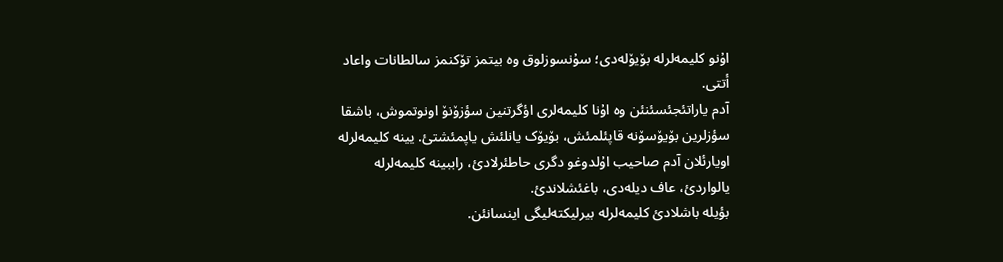اۇنو کلیمەلرلە بۆیۆلەدی؛ سۇنسوزلوق وه بیتمز تۆکنمز سالطانات واعاد أتتی.
آدم یاراتئجئسئنئن وە اۇنا کلیمەلری اؤگرتنین سؤزۆنۆ اونوتموش، باشقا سؤزلرین بۆیۆسۆنه قاپئلمئش، بۆیۆک یانلئش یاپمئشتئ. یینه کلیمەلرلە اویارئلان آدم صاحیب اۇلدوغو دگری حاطئرلادئ، راببینە کلیمەلرلە یالواردئ، عاف دیلەدی، باغئشلاندئ.
بؤیلە باشلادئ کلیمەلرله بیرلیکتەلیگی اینسانئن.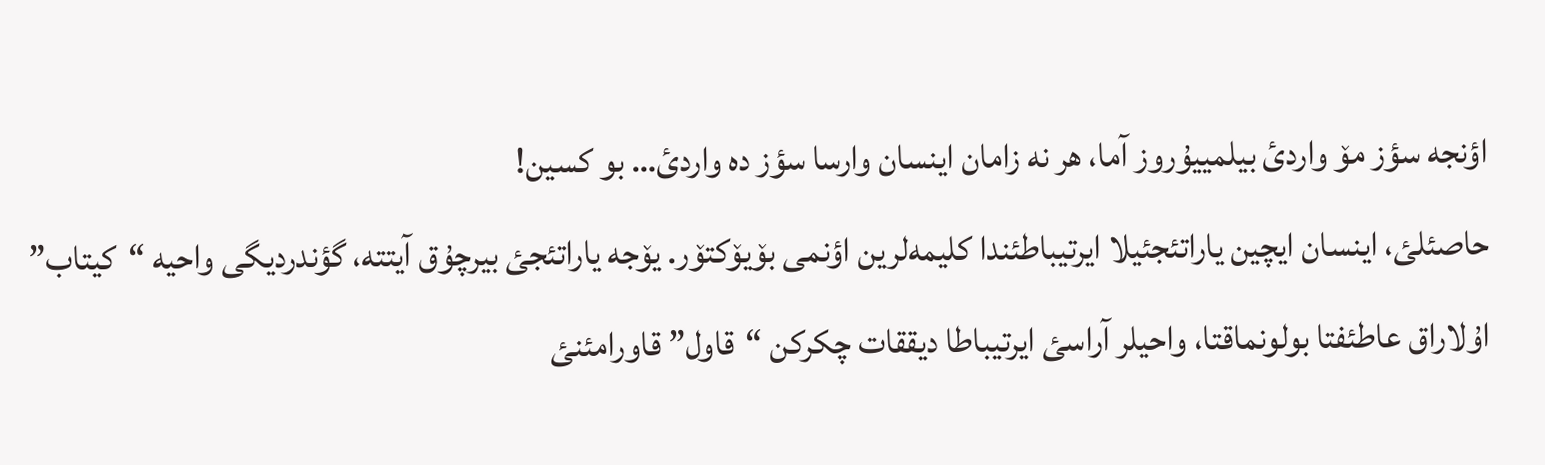اؤنجه سؤز مۆ واردئ بیلمییۇروز آما، هر نه زامان اینسان وارسا سؤز ده واردئ… بو کسین!
حاصئلئ، اینسان ایچین یاراتئجئیلا ایرتیباطئندا کلیمەلرین اؤنمی بۆیۆکتۆر. یۆجه یاراتئجئ بیرچۇق آیتتە، گؤندردیگی واحیە “کیتاب” اۇلاراق عاطئفتا بولونماقتا، واحیلر آراسئ ایرتیباطا دیققات چکرکن “قاول” قاورامئنئ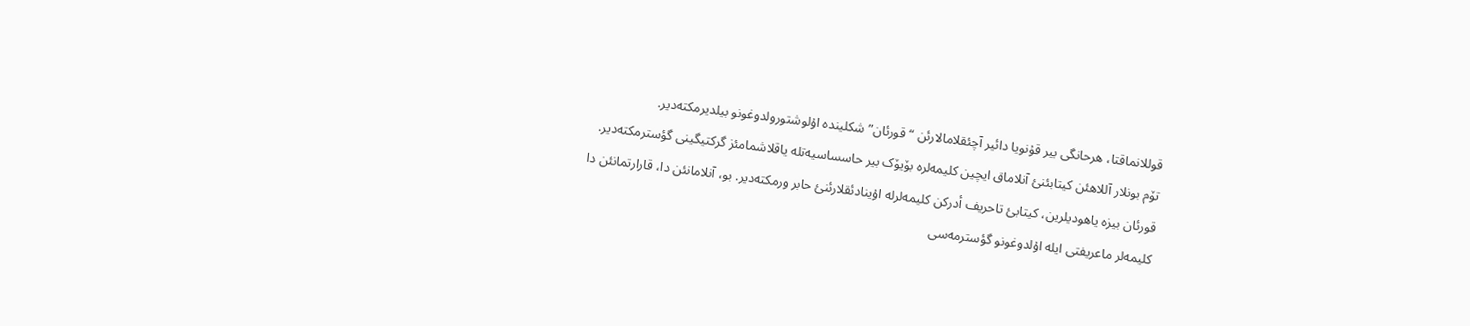قوللانماقتا، هرحانگی بیر قۇنویا دائیر آچئقلامالارئن “قورئان” شکلیندە اۇلوشتورولدوغونو بیلدیرمکتەدیر.
تۆم بونلار آللاهئن کیتابئنئ آنلاماق ایچین کلیمەلرە بۆیۆک بیر حاسساسیەتلە یاقلاشمامئز گرکتیگینی گؤسترمکتەدیر. قورئان بیزه یاهودیلرین، کیتابئ تاحریف أدرکن کلیمەلرلە اۇینادئقلارئنئ حابر ورمکتەدیر. بو، آنلامانئن دا، قارارتمانئن دا کلیمەلر ماعریفتی ایله اۇلدوغونو گؤسترمەسی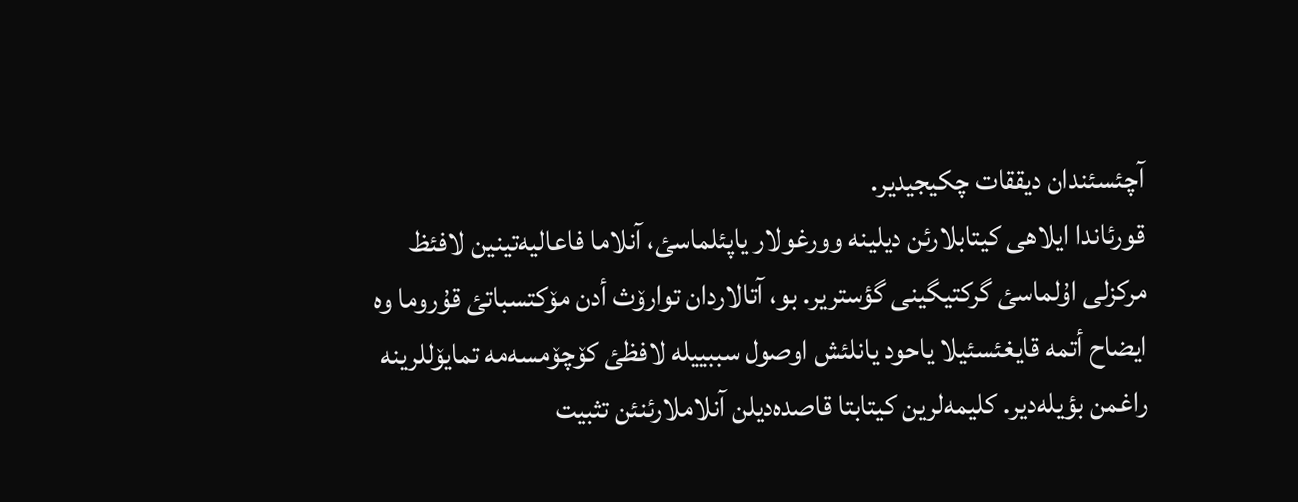آچئسئندان دیققات چکیجیدیر.
قورئاندا ایلاهی کیتابلارئن دیلینە وورغولار یاپئلماسئ، آنلاما فاعالیەتینین لافئظ مرکزلی اۇلماسئ گرکتیگینی گؤستریر. بو، آتالاردان توارۆث أدن مۆکتسباتئ قۇروما وه ایضاح أتمه قایغئسئیلا یاحود یانلئش اوصول سببییلە لافظئ کۆچۆمسەمە تمایۆللرینە راغمن بؤیلەدیر. کلیمەلرین کیتابتا قاصدەدیلن آنلاملارئنئن تثبیت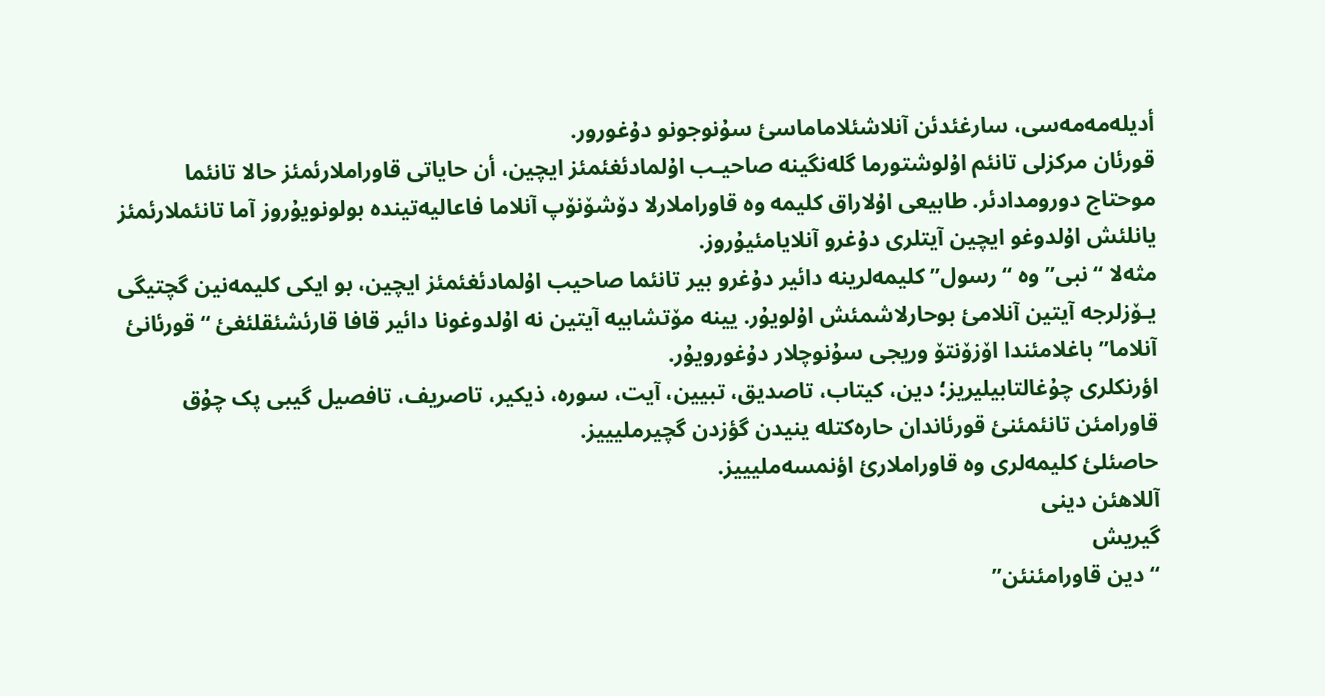أدیلەمەمەسی، سارغئدئن آنلاشئلاماماسئ سۇنوجونو دۇغورور.
قورئان مرکزلی تانئم اۇلوشتورما گلەنگینە صاحیـب اۇلمادئغئمئز ایچین، أن حایاتی قاوراملارئمئز حالا تانئما موحتاج دورومدادئر. طابیعی اۇلاراق کلیمە وە قاوراملارلا دۆشۆنۆپ آنلاما فاعالیەتیندە بولونویۇروز آما تانئملارئمئز یانلئش اۇلدوغو ایچین آیتلری دۇغرو آنلایامئیۇروز.
مثەلا “نبی” وە “رسول” کلیمەلرینە دائیر دۇغرو بیر تانئما صاحیب اۇلمادئغئمئز ایچین، بو ایکی کلیمەنین گچتیگی یـۆزلرجه آیتین آنلامئ بوحارلاشمئش اۇلویۇر. یینه مۆتشابیە آیتین نه اۇلدوغونا دائیر قافا قارئشئقلئغئ “قورئانئ آنلاما” باغلامئندا اۆزۆنتۆ وریجی سۇنوچلار دۇغورویۇر.
اؤرنکلری چۇغالتابیلیریز؛ دین، کیتاب، تاصدیق، تبیین، آیت، سورە، ذیکیر، تاصریف، تافصیل گیبی پک چۇق قاورامئن تانئمئنئ قورئاندان حارەکتلە ینیدن گؤزدن گچیرملیییز.
حاصئلئ کلیمەلری وه قاوراملارئ اؤنمسەملیییز.
آللاهئن دینی
گیریش
“دین قاورامئنئن”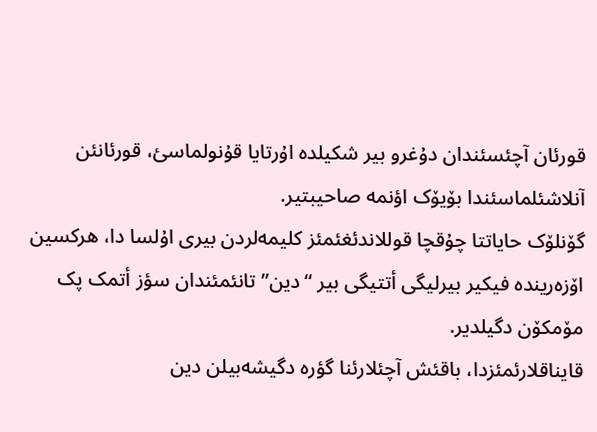قورئان آچئسئندان دۇغرو بیر شکیلده اۇرتایا قۇنولماسئ، قورئانئن آنلاشئلماسئندا بۆیۆک اؤنمه صاحیبتیر.
گۆنلۆک حایاتتا چۇقچا قوللاندئغئمئز کلیمەلردن بیری اۇلسا دا، هرکسین اۆزەرینده فیکیر بیرلیگی أتتیگی بیر “دین” تانئمئندان سؤز أتمک پک مۆمکۆن دگیلدیر.
قایناقلارئمئزدا، باقئش آچئلارئنا گؤره دگیشەبیلن دین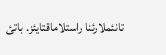تانئملارئنا راستلاماقتایئز. باتئ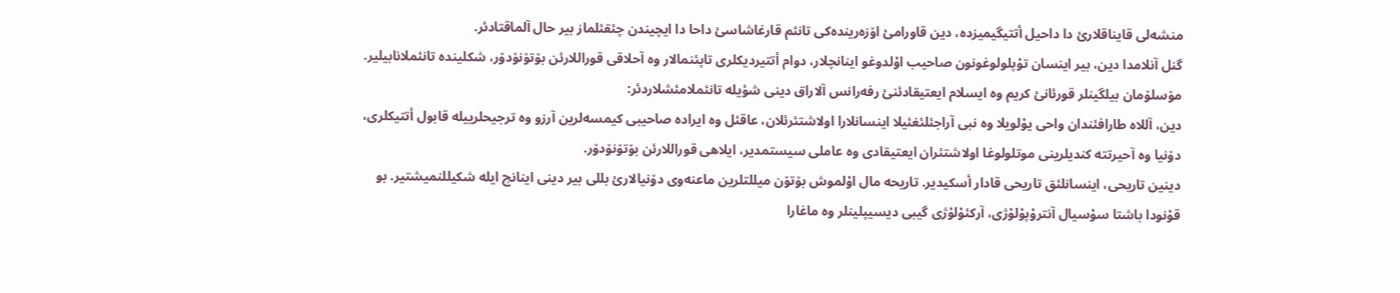منشەلی قایناقلارئ دا داحیل أتتیگیمیزده، دین قاورامئ اۆزەریندەکی تانئم قارغاشاسئ داحا دا ایچیندن چئقئلماز بیر حال آلماقتادئر.
گنل آنلامدا دین، بیر اینسان تۇپلولوغونون صاحیب اۇلدوغو اینانچلار، دوام أتتیردیکلری تاپئنمالار وه آحلاقی قوراللارئن بۆتۆنۆدۆر، شکلینده تانئملانابیلیر.
مۆسلۆمان بیلگینلر قورئانئ کریم وه ایسلام ایعتیقادئنئ رفەرانس آلاراق دینی شؤیله تانئملامئشلاردئر:
دین، آللاه طارافئندان واحی یۇلویلا وه نبی آراجئلئغئیلا اینسانلارا اولاشتئرئلان، عاقئل وه ایراده صاحیبی کیمسەلرین آرزو وه ترجیحلرییله قابول أتتیکلری، دۆنیا وه آحیرتته کندیلرینی موتلولوغا اولاشتئران ایعتیقادی وه عاملی سیستمدیر، ایلاهی قوراللارئن بۆتۆنۆدۆر.
دینین تاریحی، اینسانلئق تاریحی قادار أسکیدیر. تاریحه مال اۇلموش بۆتۆن میللتلرین ماعنەوی دۆنیالارئ بللی بیر دینی اینانچ ایله شکیللنمیشتیر. بو قۇنودا باشتا سۇسیال آنترۇپۇلۇژی، آرکئۇلۇژی گیبی دیسیپلینلر وه ماغارا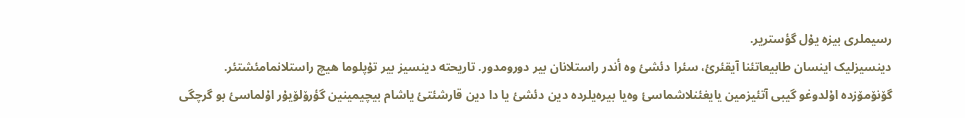رسیملری بیزه یۇل گؤستریر.
دینسیزلیک اینسان طابیعاتئنا آیقئرئ، سئرا دئشئ وه أندر راستلانان بیر دورومدور. تاریحته دینسیز بیر تۇپلوما هیچ راستلانمامئشتئر. گۆنۆمۆزده اۇلدوغو گیبی آتئیزمین یایغئنلاشماسئ وەیا بیرەیلرده دین دئشئ یا دا دین قارشئتئ یاشام بیچیمینین گؤرۆلۆیۇر اۇلماسئ بو گرچگی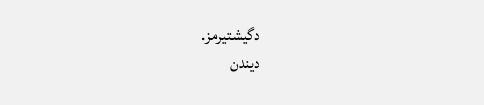دگیشتیرمز.
دیندن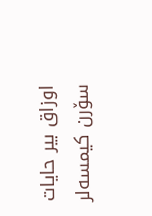اوزاق بیر حایات سۆرن کیمسەلر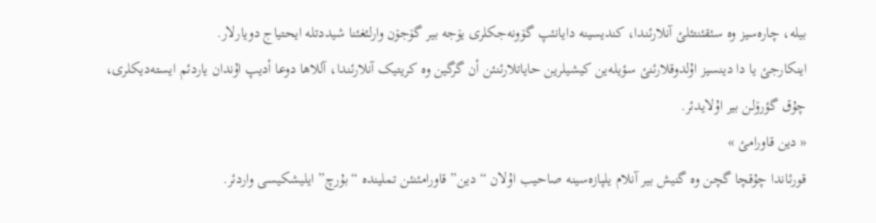بیله، چارەسیز وه سئقئنتئلئ آنلارئندا، کندیسینە دایانئپ گۆونەجکلری یۆجه بیر گۆجۆن وارلئغئنا شیددتلە ایحتیاج دویارلار.
اینکارجئ یا دا دینسیز اۇلدوقلارئنئ سؤیلەین کیشیلرین حایاتلارئنئن أن گرگین وه کریتیک آنلارئندا، آللاها دوعا أدیپ اۇندان یاردئم ایستەدیکلری، چۇق گؤرۆلن بیر اۇلایدئر.
« دین قاورامئ »
قورئاندا چۇقچا گچن وه گنیش بیر آنلام یلپازەسینە صاحیب اۇلان “دین” قاورامئنئن تملینده “بۇرچ” ایلیشکیسی واردئر.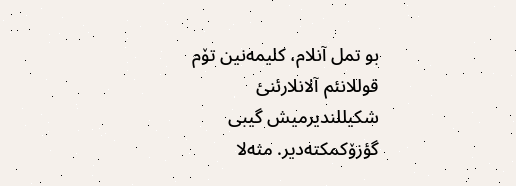بو تمل آنلام، کلیمەنین تۆم قوللانئم آلانلارئنئ شکیللندیرمیش گیبی گؤزۆکمکتەدیر. مثەلا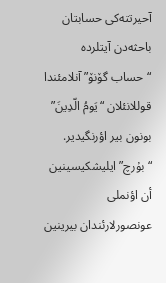آحیرتتەکی حسابتان باحثەدن آیتلرده “حساب گۆنۆ” آنلامئندا قوللانئلان “یَومُ الّدِینَ” بونون بیر اؤرنگیدیر. “بۇرچ” ایلیشکیسینین أن اؤنملی عونصورلارئندان بیرینین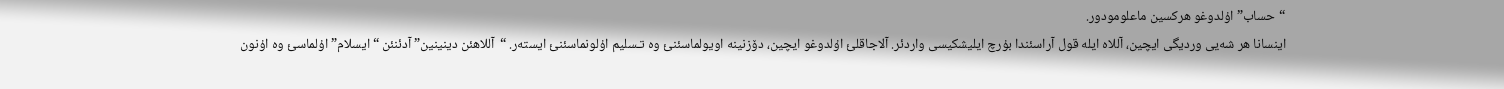“حساب” اۇلدوغو هرکسین ماعلومودور.
اینسانا هر شەیی وردیگی ایچین، آللاه ایله قول آراسئندا بۇرچ ایلیشکیسی واردئر. آلاجاقلئ اۇلدوغو ایچین، دۆزنینە اویولماسئنئ وه تـسلیم اۇلونماسئنئ ایستەر. “آللاهئن دینینین” آدئنئن “ایسلام” اۇلماسئ وه اۇنون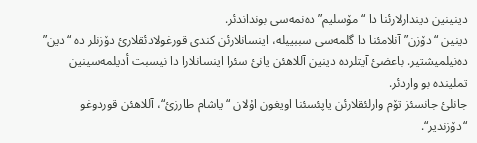دینینین دیندارلارئنا دا “مۆسلیم” دەنمەسی بونداندئر.
دینین “دۆزن” آنلامئنا دا گلمەسی سببییله، اینسانلارئن کندی قورغولادئقلارئ دۆزنلر ده “دین” دەنیلمیشتیر. باعضئ آیتلرده دینین آللاهئن یانئ سئرا اینسانلارا دا نیسبت أدیلمەسینین تملینده بو واردئر.
جانلئ جانسئز تۆم وارلئقلارئن یاپئسئنا اویغون اۇلان “یاشام طارزئ“، آللاهئن قوردوغو “دۆزندیر“.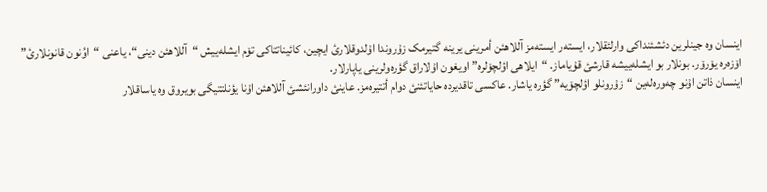اینسان وه جینلرین دئشئنداکی وارلئقلار، ایستەر ایستەمز آللاهئن أمرینی یرینه گتیرمک زۇروندا اۇلدوقلارئ ایچین، کائیناتتاکی تۆم ایشلەییش “آللاهئن دینی“، یاعنی “اوُنون قانونلارئ” اۆزەره یۆرۆر. بونلار بو ایشلەییشه قارشئ قۇیاماز. “ایلاهی اؤلچۆلره” اویغون اۇلاراق گؤرەولرینی یاپارلار.
اینسان ذاتن اۇنو چەورەلەین “زۇرونلو اؤلچۆیه” گؤره یاشار. عاکسی تاقدیرده حایاتئنئ دوام أتتیرەمز. عاینئ داورانئشئ آللاهئن اۇنا یؤنلتتیگی بویروق وه یاساقلار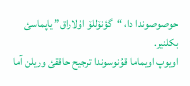حوصوصوندا دا، “گؤنۆللۆ اۇلاراق” یاپماسئ بکلنیر.
اویوپ اویماما قوُنوسوندا ترجیح حاققئ وریلن آما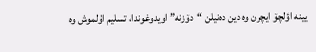یینه اؤلچۆ ایچرن وه دین دەنیلن “دۆزنه” اویدوغوندا، تسلیم اۇلموش وه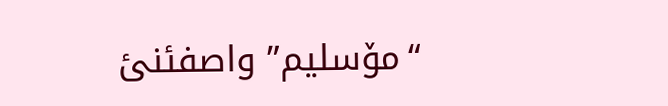“مۆسلیم” واصفئنئ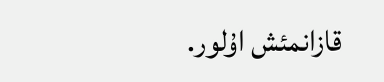قازانمئش اۇلور.